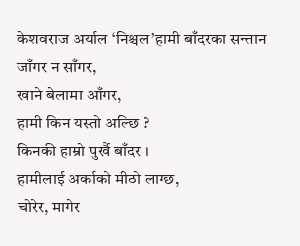केशवराज अर्याल ‘निश्चल’हामी बाँदरका सन्तान
जाँगर न साँगर,
खाने बेलामा आँगर,
हामी किन यस्तो अल्छि ?
किनकी हाम्रो पुर्खै बाँदर ।
हामीलाई अर्काको मीठो लाग्छ,
चोरेर, मागेर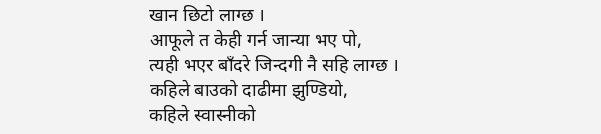खान छिटो लाग्छ ।
आफूले त केही गर्न जान्या भए पो,
त्यही भएर बाँदरे जिन्दगी नै सहि लाग्छ ।
कहिले बाउको दाढीमा झुण्डियो,
कहिले स्वास्नीको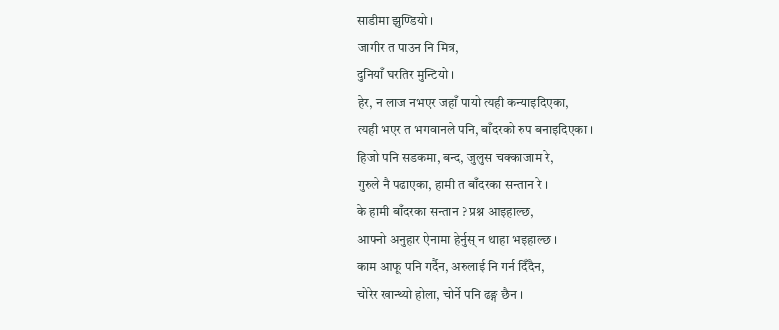साडीमा झुण्डियो ।
जागीर त पाउन नि मित्र,
दुनियाँ घरतिर मुन्टियो ।
हेर, न लाज नभएर जहाँ पायो त्यही कन्याइदिएका,
त्यही भएर त भगवानले पनि, बाँदरको रुप बनाइदिएका ।
हिजो पनि सडकमा, बन्द, जुलुस चक्काजाम रे,
गुरुले नै पढाएका, हामी त बाँदरका सन्तान रे ।
के हामी बाँदरका सन्तान ? प्रश्न आइहाल्छ,
आफ्नो अनुहार ऐनामा हेर्नुस् न थाहा भइहाल्छ ।
काम आफू पनि गर्दैन, अरुलाई नि गर्न दिँदैन,
चोरेर खान्थ्यो होला, चोर्ने पनि ढङ्ग छैन ।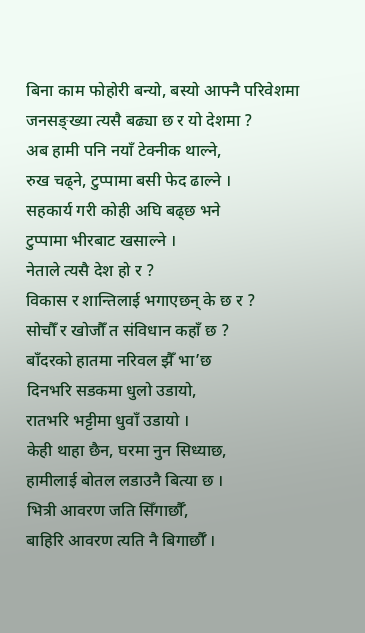बिना काम फोहोरी बन्यो, बस्यो आफ्नै परिवेशमा
जनसङ्ख्या त्यसै बढ्या छ र यो देशमा ?
अब हामी पनि नयाँ टेक्नीक थाल्ने,
रुख चढ्ने, टुप्पामा बसी फेद ढाल्ने ।
सहकार्य गरी कोही अघि बढ्छ भने
टुप्पामा भीरबाट खसाल्ने ।
नेताले त्यसै देश हो र ?
विकास र शान्तिलाई भगाएछन् के छ र ?
सोचौँ र खोजौँ त संविधान कहाँ छ ?
बाँदरको हातमा नरिवल झैँ भा’छ
दिनभरि सडकमा धुलो उडायो,
रातभरि भट्टीमा धुवाँ उडायो ।
केही थाहा छैन, घरमा नुन सिध्याछ,
हामीलाई बोतल लडाउनै बित्या छ ।
भित्री आवरण जति सिँगार्छौँ,
बाहिरि आवरण त्यति नै बिगार्छौँ ।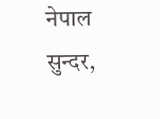नेपाल सुन्दर,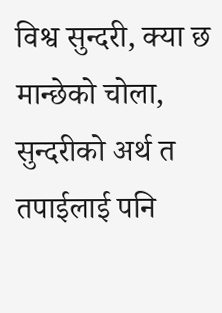विश्व सुन्दरी, क्या छ मान्छेको चोला,
सुन्दरीको अर्थ त तपाईलाई पनि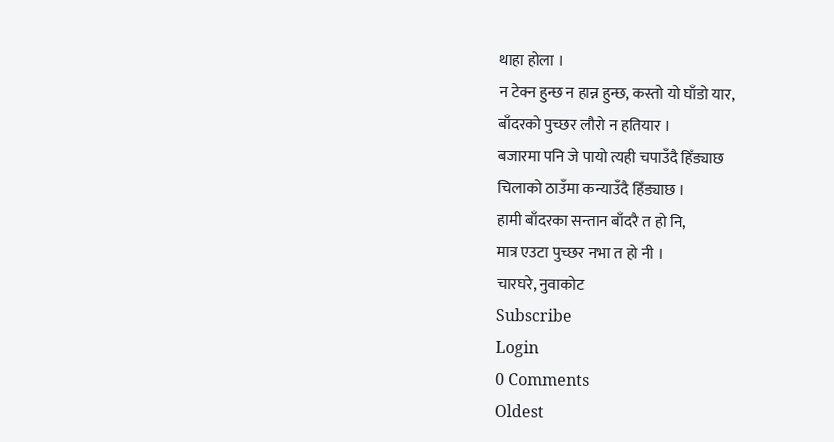थाहा होला ।
न टेक्न हुन्छ न हान्न हुन्छ, कस्तो यो घाँडो यार,
बाँदरको पुच्छर लौरो न हतियार ।
बजारमा पनि जे पायो त्यही चपाउँदै हिँड्याछ
चिलाको ठाउँमा कन्याउँदै हिँड्याछ ।
हामी बाँदरका सन्तान बाँदरै त हो नि,
मात्र एउटा पुच्छर नभा त हो नी ।
चारघरे, नुवाकोट
Subscribe
Login
0 Comments
Oldest